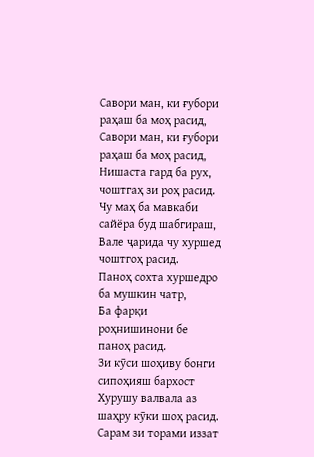Савори ман, ки ғубори раҳаш ба моҳ расид,
Савори ман, ки ғубори раҳаш ба моҳ расид,
Нишаста гард ба рух, чоштгаҳ зи роҳ расид.
Чу маҳ ба мавкаби сайёра буд шабгираш,
Вале ҷарида чу хуршед чоштгоҳ расид.
Паноҳ сохта хуршедро ба мушкин чатр,
Ба фарқи роҳнишинони бе паноҳ расид.
Зи кӯси шоҳиву бонги сипоҳияш бархост
Хурушу валвала аз шаҳру кӯки шоҳ расид.
Сарам зи торами иззат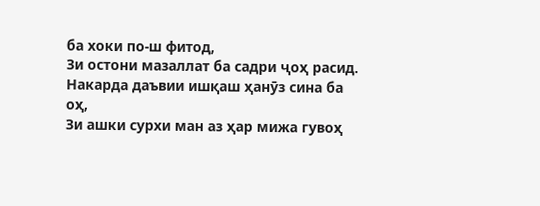ба хоки по-ш фитод,
Зи остони мазаллат ба садри ҷоҳ расид.
Накарда даъвии ишқаш ҳанӯз сина ба оҳ,
Зи ашки сурхи ман аз ҳар мижа гувоҳ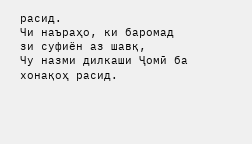расид.
Чи наъраҳо, ки баромад зи суфиён аз шавқ,
Чу назми дилкаши Ҷомӣ ба хонақоҳ расид.